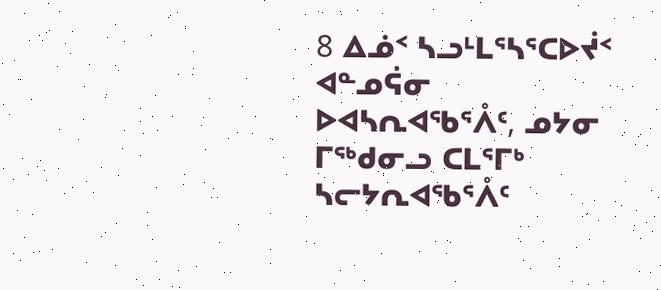8 ᐃᓅᑉ ᓴᓗᒻᒪᕐᓴᕐᑕᐅᔫᑉ ᐊᓐᓄᕌᓂ ᐅᐊᓴᕆᐊᖃᕐᐰᑦ, ᓄᔭᓂ ᒥᖅᑯᓂᓗ ᑕᒪᕐᒥᒃ ᓴᓕᔭᕆᐊᖃᕐᐰᑦ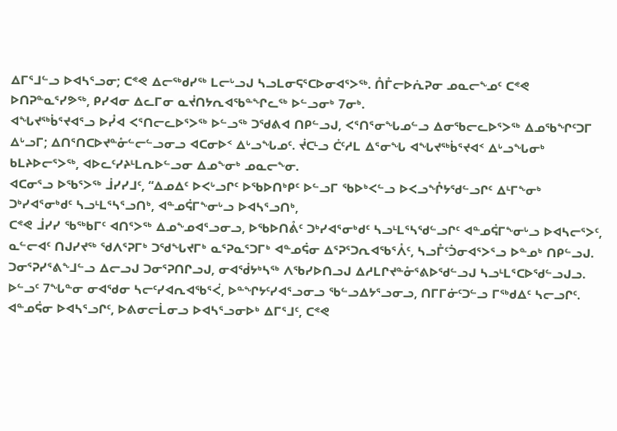ᐃᒥᕐᒧᓪᓗ ᐅᐊᓴᕐᓗᓂ; ᑕᕝᕙ ᐃᓕᖅᑯᓯᖅ ᒪᓕᒡᓗᒍ ᓴᓗᒪᓂᕋᕐᑕᐅᓂᐊᕐᐳᖅ. ᑍᒤᓕᐅᕇᕈᓂ ᓄᓇᓕᖕᓄᑦ ᑕᕝᕙ ᐅᑎᕈᓐᓇᕐᓯᕗᖅ, ᑭᓯᐊᓂ ᐃᓚᒥᓂ ᓇᔫᑎᔭᕆᐊᖃᓐᖏᓚᖅ ᐅᓪᓗᓂᒃ 7ᓂᒃ.
ᐊᖓᔪᖅᑳᕐᔪᐊᕐᓗ ᐅᓮᐊ ᐸᕐᑎᓕᓚᐅᕐᐳᖅ ᐅᓪᓗᖅ ᑐᖁᕕᐊ ᑎᑭᓪᓗᒍ, ᐸᕐᑎᕐᓂᖓᓄᓪᓗ ᐃᓂᖃᓕᓚᐅᕐᐳᖅ ᐃᓄᖃᖏᑦᑐᒥ ᐃᒡᓗᒥ; ᐃᑎᕐᑎᑕᐅᔪᓐᓁᓪᓕᓪᓗᓂᓗ ᐊᑕᓂᐅᑉ ᐃᒡᓗᖓᓄᑦ. ᔫᑕᒻᓗ ᑖᑦᓱᒪ ᐃᕐᓂᖓ ᐊᖓᔪᖅᑳᕐᔪᐊᑉ ᐃᒡᓗᖓᓂᒃ ᑲᒪᔨᐅᓕᕐᐳᖅ, ᐊᐅᓚᑦᓯᔨᒻᒪᕆᐅᓪᓗᓂ ᐃᓄᖕᓂᒃ ᓄᓇᓕᖕᓂ.
ᐊᑕᓂᕐᓗ ᐅᖃᕐᐳᖅ ᒨᓯᓯᒧᑦ, “ᐃᓄᐃᑦ ᐅᐸᒡᓗᒋᑦ ᐅᖃᐅᑎᒃᑭᑦ ᐅᓪᓗᒥ ᖃᐅᒃᐸᓪᓗ ᐅᐸᓗᖎᔭᖁᓪᓗᒋᑦ ᐃᒻᒥᖕᓂᒃ ᑐᒃᓯᐊᕐᓂᒃᑯᑦ ᓴᓗᒻᒪᕐᓴᕐᓗᑎᒃ, ᐊᓐᓄᕌᒥᖕᓂᒡᓗ ᐅᐊᓴᕐᓗᑎᒃ,
ᑕᕝᕙ ᒨᓯᓯ ᖃᖅᑲᒥᑦ ᐊᑎᕐᐳᖅ ᐃᓄᖕᓄᐊᕐᓗᓂᓗ, ᐅᖃᐅᑎᕔᑦ ᑐᒃᓯᐊᕐᓂᒃᑯᑦ ᓴᓗᒻᒪᕐᓴᖁᓪᓗᒋᑦ ᐊᓐᓄᕌᒥᖕᓂᒡᓗ ᐅᐊᓴᓕᕐᐳᑦ,
ᓇᓪᓕᐊᑦ ᑎᒍᓯᔪᖅ ᖁᐱᕐᕈᒥᒃ ᑐᖁᖓᔪᒥᒃ ᓇᕐᕈᓇᕐᑐᒥᒃ ᐊᓐᓄᕌᓂ ᐃᕐᕈᕐᑐᕆᐊᖃᕐᐰᑦ, ᓴᓗᒤᑦᑑᓂᐊᕐᐳᕐᓗ ᐅᓐᓄᒃ ᑎᑭᓪᓗᒍ.
ᑐᓂᕐᕈᓯᕐᕕᖕᒧᓪᓗ ᐃᓕᓗᒍ ᑐᓂᕐᕈᑎᒋᓗᒍ, ᓂᐊᖂᔭᒃᓴᖅ ᐱᖃᓯᐅᑎᓗᒍ ᐃᓱᒪᒋᔪᓐᓁᕐᕕᐅᖁᓪᓗᒍ ᓴᓗᒻᒪᕐᑕᐅᖁᓪᓗᒍᓗ.
ᐅᓪᓗᑦ 7ᖓᓐᓂ ᓂᐊᖁᓂ ᓴᓕᑦᓯᐊᕆᐊᖃᕐᐹ, ᐅᓐᖏᔭᑦᓯᐊᕐᓗᓂᓗ ᖃᓪᓗᐃᔭᕐᓗᓂᓗ, ᑎᒥᒥᓃᑦᑐᓪᓗ ᒥᖅᑯᐃᑦ ᓴᓕᓗᒋᑦ. ᐊᓐᓄᕌᓂ ᐅᐊᓴᕐᓗᒋᑦ, ᐅᕕᓂᓕᒫᓂᓗ ᐅᐊᓴᕐᓗᓂᐅᒃ ᐃᒥᕐᒧᑦ, ᑕᕝᕙ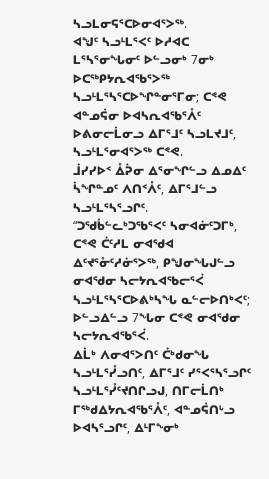ᓴᓗᒪᓂᕋᕐᑕᐅᓂᐊᕐᐳᖅ.
ᐊᖑᑦ ᓴᓗᒻᒪᕐᐸᑦ ᐅᓱᐊᑕ ᒪᕐᓴᕐᓂᖓᓂᑦ ᐅᓪᓗᓂᒃ 7ᓂᒃ ᐅᑕᖅᑭᔭᕆᐊᖃᕐᐳᖅ ᓴᓗᒻᒪᕐᓴᕐᑕᐅᖏᓐᓂᕐᒥᓂ; ᑕᕝᕙ ᐊᓐᓄᕌᓂ ᐅᐊᓴᕆᐊᖃᕐᐰᑦ ᐅᕕᓂᓕᒫᓂᓗ ᐃᒥᕐᒧᑦ ᓴᓗᒪᔪᒧᑦ, ᓴᓗᒻᒪᕐᓂᐊᕐᐳᖅ ᑕᕝᕙ.
ᒨᓯᓯᐅᑉ ᐂᕉᓂ ᐃᕐᓂᖏᓪᓗ ᐃᓄᐃᑦ ᓵᖏᓐᓄᑦ ᐱᑎᑉᐰᑦ, ᐃᒥᕐᒧᓪᓗ ᓴᓗᒻᒪᕐᓴᕐᓗᒋᑦ.
“ᑐᖁᑳᓪᓚᒃᑐᖃᕐᐸᑦ ᓴᓂᐊᓃᑦᑐᒥᒃ, ᑕᕝᕙ ᑖᑦᓱᒪ ᓂᐊᖁᐊ ᐃᑦᔪᕐᓁᑦᓱᓃᕐᐳᖅ, ᑭᖑᓂᖓᒍᓪᓗ ᓂᐊᖁᓂ ᓴᓕᔭᕆᐊᖃᓕᕐᐹ ᓴᓗᒻᒪᕐᓴᕐᑕᐅᕕᒃᓴᖓ ᓇᓪᓕᐅᑎᒃᐸᑦ; ᐅᓪᓗᐃᓪᓗ 7ᖓᓂ ᑕᕝᕙ ᓂᐊᖁᓂ ᓴᓕᔭᕆᐊᖃᕐᐹ.
ᐃᒫᒃ ᐱᓂᐊᕐᐳᑎᑦ ᑖᒃᑯᓂᖓ ᓴᓗᒻᒪᕐᓮᓗᑎᑦ, ᐃᒥᕐᒧᑦ ᓯᕐᐸᕐᓴᕐᓗᒋᑦ ᓴᓗᒻᒪᕐᓮᑦᔪᑎᒋᓗᒍ, ᑎᒥᓕᒫᑎᒃ ᒥᖅᑯᐃᔭᕆᐊᖃᕐᐰᑦ, ᐊᓐᓄᕌᑎᒡᓗ ᐅᐊᓴᕐᓗᒋᑦ, ᐃᒻᒥᖕᓂᒃ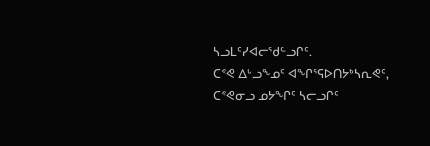ᓴᓗᒪᑦᓯᐊᓕᖁᓪᓗᒋᑦ.
ᑕᕝᕙ ᐃᒡᓗᖕᓄᑦ ᐊᖏᕐᕋᐅᑎᔭᒃᓴᕆᕙᑦ, ᑕᕝᕙᓂᓗ ᓄᔭᖏᑦ ᓴᓕᓗᒋᑦ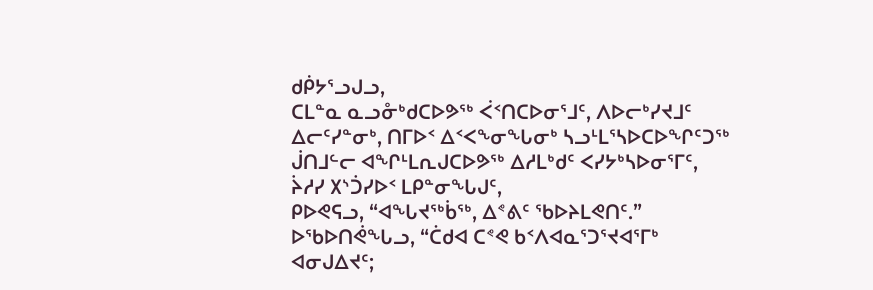ᑯᑮᔭᕐᓗᒍᓗ,
ᑕᒪᓐᓇ ᓇᓗᓁᒃᑯᑕᐅᕗᖅ ᐹᑉᑎᑕᐅᓂᕐᒧᑦ, ᐱᐅᓕᒃᓯᔪᒧᑦ ᐃᓕᑦᓯᓐᓂᒃ, ᑎᒥᐅᑉ ᐃᑉᐸᖕᓂᖓᓂᒃ ᓴᓗᒻᒪᕐᓴᐅᑕᐅᖏᑦᑐᖅ ᒎᑎᒧᓪᓕ ᐊᖏᒻᒪᕆᒍᑕᐅᕗᖅ ᐃᓱᒪᒃᑯᑦ ᐸᓯᔭᒃᓴᐅᓂᕐᒥᑦ, ᔩᓱᓯ ᙭ᔅᑑᓯᐅᑉ ᒪᑭᓐᓂᖓᒍᑦ,
ᑭᐅᕙᕋᓗ, “ᐊᖓᔪᖅᑳᖅ, ᐃᕝᕕᑦ ᖃᐅᔨᒪᕙᑎᑦ.” ᐅᖃᐅᑎᕚᖓᓗ, “ᑖᑯᐊ ᑕᕝᕙ ᑲᑉᐱᐊᓇᕐᑐᕐᔪᐊᕐᒥᒃ ᐊᓂᒍᐃᔪᑦ;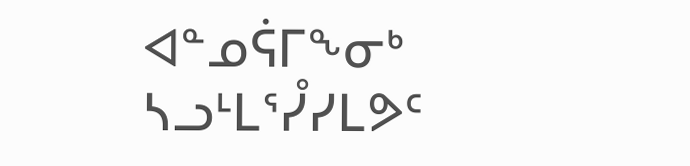ᐊᓐᓄᕌᒥᖕᓂᒃ ᓴᓗᒻᒪᕐᓮᓯᒪᕗᑦ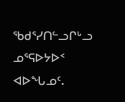ᖃᑯᕐᓯᑎᓪᓗᒋᒡᓗ ᓄᕐᕋᐅᔭᐅᑉ ᐊᐅᖓᓄᑦ.